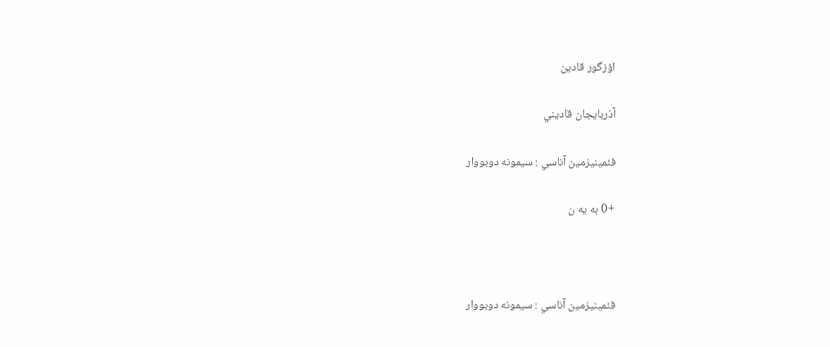اؤزگور قادين

آذربايجان قاديني

فئمينيزمين آناسي : سيمونه دوبووار

+0 به یه ن



فئمينيزمين آناسي : سيمونه دوبووار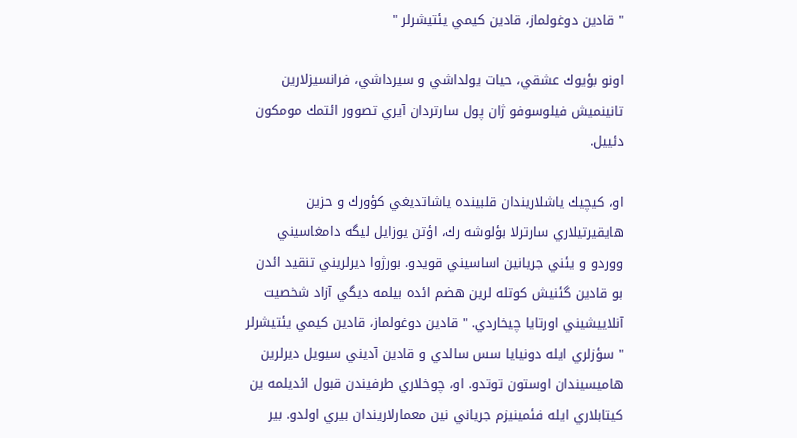" قادين دوغولماز، قادين كيمي يئتيشرلر "

اونو بؤيوك عشقي، حيات يولداشي و سيرداشي، فرانسيزلارين تانينميش فيلوسوفو ژان پول سارتردان آيري تصوور ائتمك مومكون دئييل.

او، كيچيك ياشلاريندان قلبينده ياشاتديغي كؤورك و حزين هايقيرتيلاري سارترلا بؤلوشه رك، اؤتن يوزايل ليگه دامغاسيني ووردو و يئني جريانين اساسيني قويدو. بورژوا ديرلريني تنقيد ائدن بو قادين گئنيش كوتله لرين هضم ائده بيلمه ديگي آزاد شخصيت آنلاييشيني اورتايا چيخاردي. " قادين دوغولماز، قادين كيمي يئتيشرلر " سؤزلري ايله دونيايا سس سالدي و قادين آديني سيويل ديرلرين هاميسيندان اوستون توتدو. او، چوخلاري طرفيندن قبول ائديلمه ين كيتابلاري ايله فئمينيزم جرياني نين معمارلاريندان بيري اولدو. بير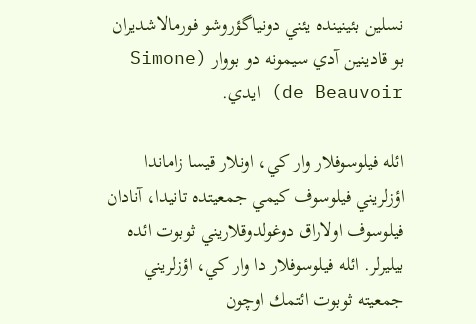نسلين بئينينده يئني دونياگؤروشو فورمالاشديران بو قادينين آدي سيمونه دو بووار (Simone de Beauvoir) ايدي.

ائله فيلوسوفلار وار كي، اونلار قيسا زاماندا اؤزلريني فيلوسوف كيمي جمعيتده تانيدا، آنادان فيلوسوف اولاراق دوغولدوقلاريني ثوبوت ائده بيليرلر. ائله فيلوسوفلار دا وار كي، اؤزلريني جمعيته ثوبوت ائتمك اوچون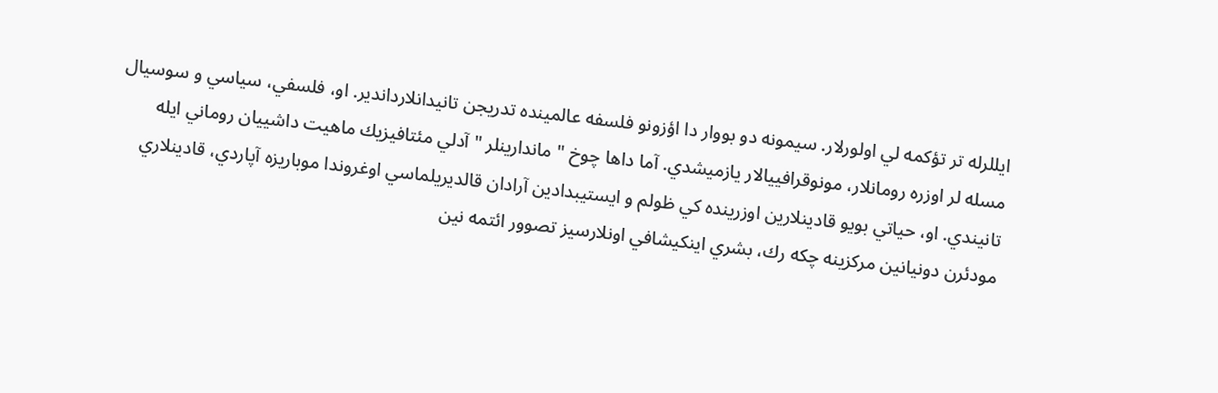ايللرله تر تؤكمه لي اولورلار. سيمونه دو بووار دا اؤزونو فلسفه عالمينده تدريجن تانيدانلارداندير. او، فلسفي، سياسي و سوسيال مسله لر اوزره رومانلار، مونوقرافييالار يازميشدي. آما داها چوخ " ماندارينلر " آدلي مئتافيزيك ماهيت داشييان روماني ايله تانيندي. او، حياتي بويو قادينلارين اوزرينده كي ظولم و ايستيبدادين آرادان قالديريلماسي اوغروندا موباريزه آپاردي، قادينلاري مودئرن دونيانين مركزينه چكه رك، بشري اينكيشافي اونلارسيز تصوور ائتمه نين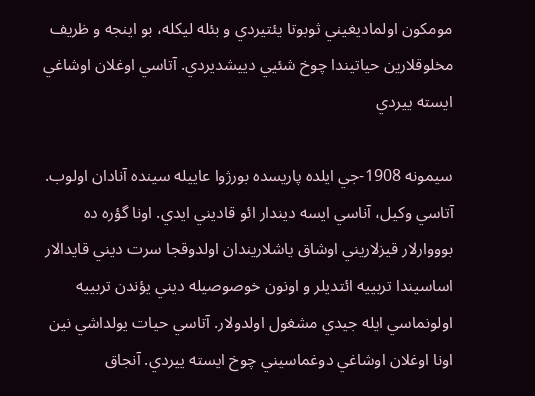مومكون اولماديغيني ثوبوتا يئتيردي و بئله ليكله، بو اينجه و ظريف مخلوقلارين حياتيندا چوخ شئيي دييشديردي. آتاسي اوغلان اوشاغي ايسته ييردي

سيمونه 1908-جي ايلده پاريسده بورژوا عاييله سينده آنادان اولوب. آتاسي وكيل، آناسي ايسه ديندار ائو قاديني ايدي. اونا گؤره ده بوووارلار قيزلاريني اوشاق ياشلاريندان اولدوقجا سرت ديني قايدالار اساسيندا تربييه ائتديلر و اونون خوصوصيله ديني يؤندن تربييه اولونماسي ايله جيدي مشغول اولدولار. آتاسي حيات يولداشي نين اونا اوغلان اوشاغي دوغماسيني چوخ ايسته ييردي. آنجاق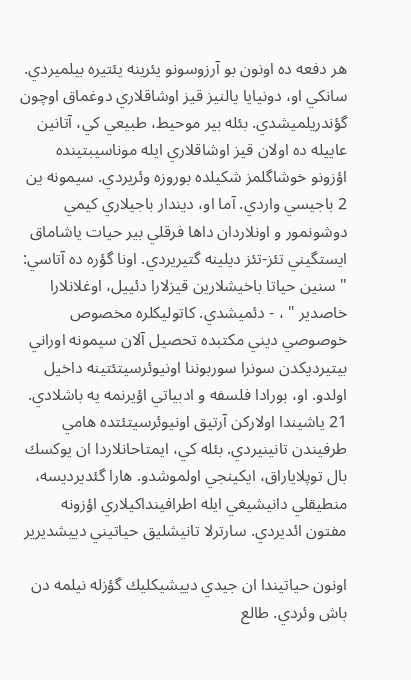هر دفعه ده اونون بو آرزوسونو يئرينه يئتيره بيلميردي. سانكي او، دونيايا يالنيز قيز اوشاقلاري دوغماق اوچون گؤندريلميشدي. بئله بير موحيط، طبيعي كي، آتانين عاييله ده اولان قيز اوشاقلاري ايله موناسيبتينده اؤزونو خوشاگلمز شكيلده بوروزه وئريردي. سيمونه ين 2 باجيسي واردي. آما او، ديندار باجيلاري كيمي دوشونمور و اونلاردان داها فرقلي بير حيات ياشاماق ايستگيني تئز-تئز ديلينه گتيريردي. اونا گؤره ده آتاسي: " سنين حياتا باخيشلارين قيزلارا دئييل، اوغلانلارا خاصدير " ، - دئميشدي. كاتوليكلره مخصوص خوصوصي ديني مكتبده تحصيل آلان سيمونه اوراني بيتيرديكدن سونرا سوربوننا اونيوئرسيتئتينه داخيل اولدو. او، بورادا فلسفه و ادبياتي اؤيرنمه يه باشلادي. 21 ياشيندا اولاركن آرتيق اونيوئرسيتئتده هامي طرفيندن تانينيردي. بئله كي، ايمتاحانلاردا ان يوكسك بال توپلاياراق، ايكينجي اولموشدو. هارا گئديرديسه، منطيقلي دانيشيغي ايله اطرافينداكيلاري اؤزونه مفتون ائديردي. سارترلا تانيشليق حياتيني دييشديرير

اونون حياتيندا ان جيدي دييشيكليك گؤزله نيلمه دن باش وئردي. طالع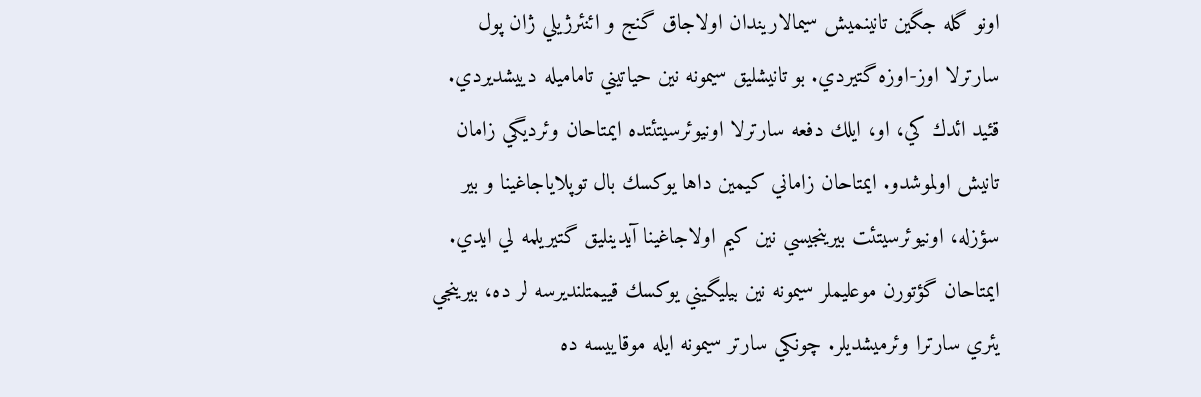اونو گله جگين تانينميش سيمالاريندان اولاجاق گنج و ائنئرژيلي ژان پول سارترلا اوز-اوزه گتيردي. بو تانيشليق سيمونه نين حياتيني تاماميله دييشديردي. قئيد ائدك كي، او، ايلك دفعه سارترلا اونيوئرسيتئتده ايمتاحان وئرديگي زامان تانيش اولموشدو. ايمتاحان زاماني كيمين داها يوكسك بال توپلاياجاغينا و بير سؤزله، اونيوئرسيتئت بيرينجيسي نين كيم اولاجاغينا آيدينليق گتيريلمه لي ايدي. ايمتاحان گؤتورن موعليملر سيمونه نين بيليگيني يوكسك قييمتلنديرسه لر ده، بيرينجي يئري سارترا وئرميشديلر. چونكي سارتر سيمونه ايله موقاييسه ده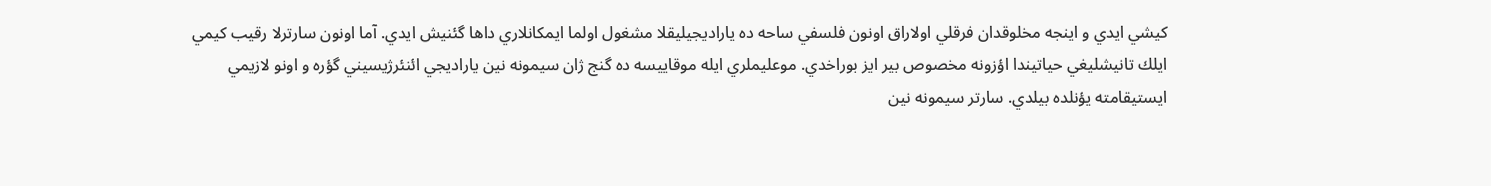كيشي ايدي و اينجه مخلوقدان فرقلي اولاراق اونون فلسفي ساحه ده ياراديجيليقلا مشغول اولما ايمكانلاري داها گئنيش ايدي. آما اونون سارترلا رقيب كيمي ايلك تانيشليغي حياتيندا اؤزونه مخصوص بير ايز بوراخدي. موعليملري ايله موقاييسه ده گنج ژان سيمونه نين ياراديجي ائنئرژيسيني گؤره و اونو لازيمي ايستيقامته يؤنلده بيلدي. سارتر سيمونه نين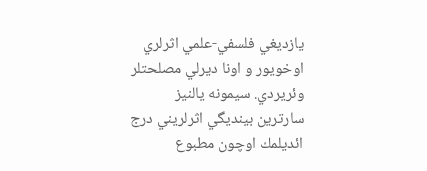يازديغي فلسفي-علمي اثرلري اوخويور و اونا ديرلي مصلحتلر وئريردي. سيمونه يالنيز سارترين بينديگي اثرلريني درج ائديلمك اوچون مطبوع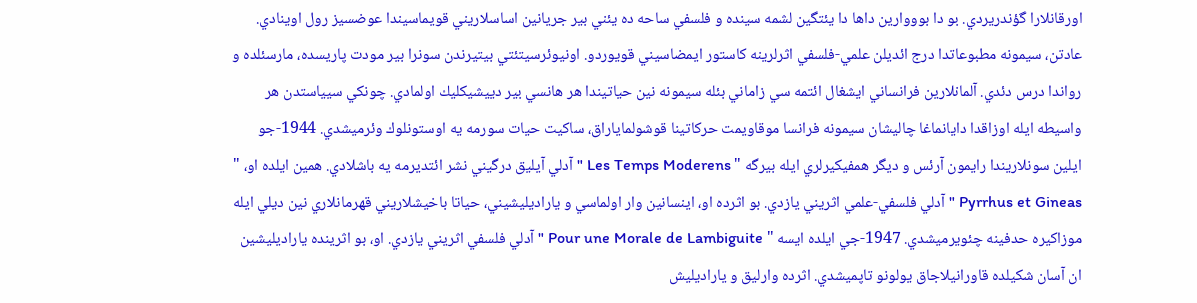اورقانلارا گؤندريردي. بو دا بوووارين داها دا يئتگين لشمه سينده و فلسفي ساحه ده يئني بير جريانين اساسلاريني قويماسيندا عوضسيز رول اوينادي. عادتن، سيمونه مطبوعاتدا درج ائديلن علمي-فلسفي اثرلرينه كاستور ايمضاسيني قويوردو. اونيوئرسيتئتي بيتيرندن سونرا بير مودت پاريسده، مارسئلده و رواندا درس دئدي. آلمانلارين فرانساني ايشغال ائتمه سي زاماني بئله سيمونه نين حياتيندا هر هانسي بير دييشيكليك اولمادي. چونكي سيياستدن هر واسيطه ايله اوزاقدا دايانماغا چاليشان سيمونه فرانسا موقاويمت حركاتينا قوشولماياراق، ساكيت حيات سورمه يه اوستونلوك وئرميشدي. 1944-جو ايلين سونلاريندا رايمون آرئس و ديگر همفيكيرلري ايله بيرگه " Les Temps Moderens " آدلي آيليق درگيني نشر ائتديرمه يه باشلادي. همين ايلده او، " Pyrrhus et Gineas " آدلي فلسفي-علمي اثريني يازدي. بو اثرده او، اينسانين وار اولماسي و ياراديليشيني، حياتا باخيشلاريني قهرمانلاري نين ديلي ايله موزاكيره حدفينه چئويرميشدي. 1947-جي ايلده ايسه " Pour une Morale de Lambiguite " آدلي فلسفي اثريني يازدي. او، بو اثرينده ياراديليشين ان آسان شكيلده قاورانيلاجاق يولونو تاپميشدي. اثرده وارليق و ياراديليش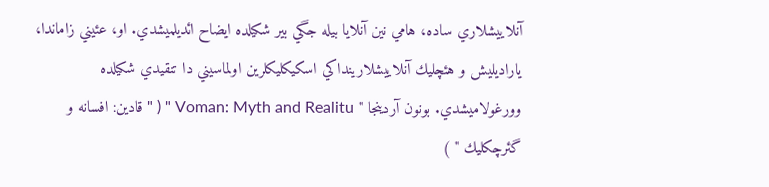آنلاييشلاري ساده، هامي نين آنلايا بيله جگي بير شكيلده ايضاح ائديلميشدي. او، عئيني زاماندا، ياراديليش و هئچليك آنلاييشلارينداكي اسكيكليكلرين اولماسيني دا تنقيدي شكيلده وورغولاميشدي. بونون آردينجا " Voman: Myth and Realitu " ( " قادين: افسانه و گئرچكليك " )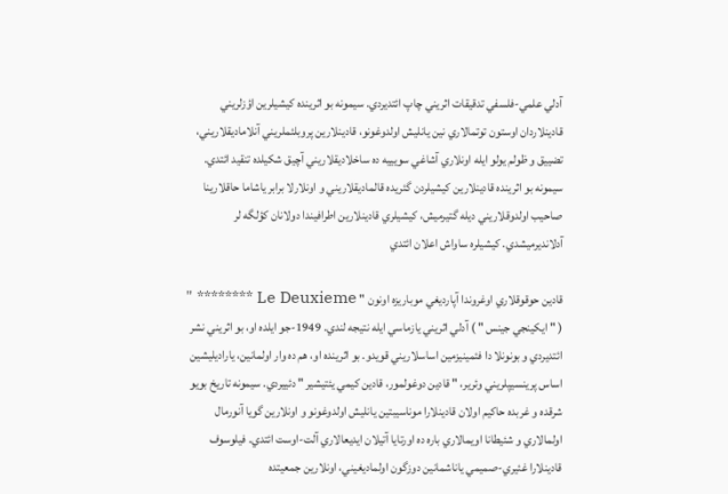آدلي علمي-فلسفي تدقيقات اثريني چاپ ائتديردي. سيمونه بو اثرينده كيشيلرين اؤزلريني قادينلاردان اوستون توتمالاري نين يانليش اولدوغونو، قادينلارين پروبلئملريني آنلاماديقلاريني، تضييق و ظولم يولو ايله اونلاري آشاغي سويييه ده ساخلاديقلاريني آچيق شكيلده تنقيد ائتدي. سيمونه بو اثرينده قادينلارين كيشيلردن گئريده قالماديقلاريني و اونلارلا برابر ياشاما حاقلارينا صاحيب اولدوقلاريني ديله گتيرميش، كيشيلري قادينلارين اطرافيندا دولانان كؤلگه لر آدلانديرميشدي. كيشيلره ساواش اعلان ائتدي

قادين حوقوقلاري اوغروندا آپارديغي موباريزه اونون " Le Deuxieme ******** " ( " ايكينجي جينس " ) آدلي اثريني يازماسي ايله نتيجه لندي. 1949-جو ايلده او، بو اثريني نشر ائتديردي و بونونلا دا فئمينيزمين اساسلاريني قويدو. بو اثرينده او، هم ده وار اولمانين، ياراديليشين اساس پرينسيپلريني وئرير، " قادين دوغولمور، قادين كيمي يئتيشير " دئييردي. سيمونه تاريخ بويو شرقده و غربده حاكيم اولان قادينلارا موناسيبتين يانليش اولدوغونو و اونلارين گويا آنورمال اولمالاري و شئيطانا اويمالاري باره ده اورتايا آتيلان ايديعالاري آلت-اوست ائتدي. فيلوسوف قادينلارا غئيري-صميمي ياناشمانين دوزگون اولماديغيني، اونلارين جمعيتده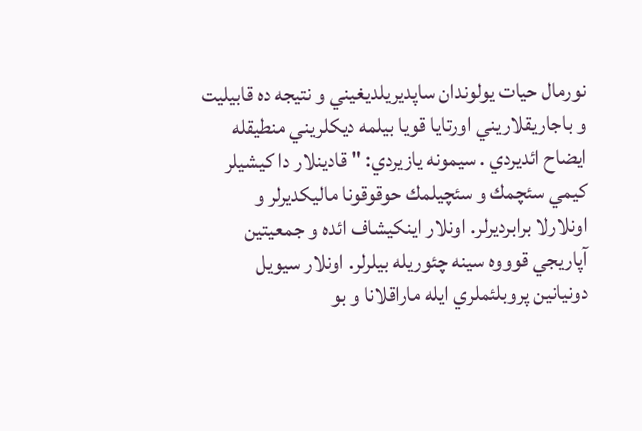نورمال حيات يولوندان ساپديريلديغيني و نتيجه ده قابيليت و باجاريقلاريني اورتايا قويا بيلمه ديكلريني منطيقله ايضاح ائديردي . سيمونه يازيردي: " قادينلار دا كيشيلر كيمي سئچمك و سئچيلمك حوقوقونا ماليكديرلر و اونلارلا برابرديرلر. اونلار اينكيشاف ائده و جمعيتين آپاريجي قوووه سينه چئوريله بيلرلر. اونلار سيويل دونيانين پروبلئملري ايله ماراقلانا و بو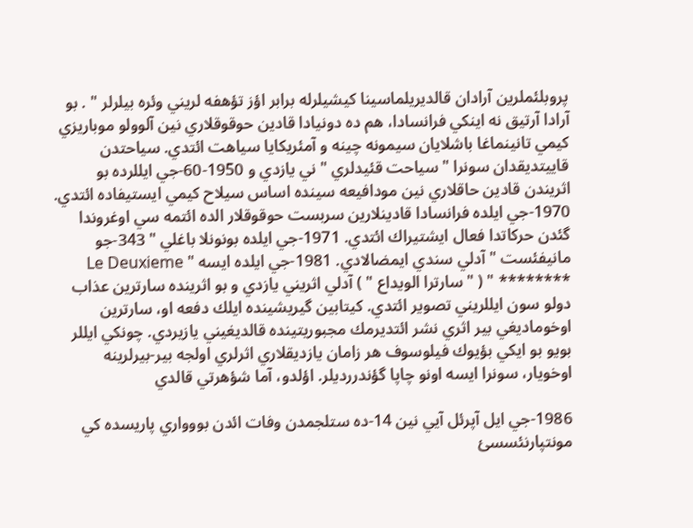پروبلئملرين آرادان قالديريلماسينا كيشيلرله برابر اؤز تؤهفه لريني وئره بيلرلر " . بو آرادا آرتيق نه اينكي فرانسادا، هم ده دونيادا قادين حوقوقلاري نين آلوولو موباريزي كيمي تانينماغا باشلايان سيمونه چينه و آمئريكايا سياهت ائتدي. سياحتدن قاييتديقدان سونرا " سياحت قئيدلري " ني يازدي و 1950-60-جي ايللرده بو اثريندن قادين حاقلاري نين مودافيعه سينده اساس سيلاح كيمي ايستيفاده ائتدي. 1970-جي ايلده فرانسادا قادينلارين سربست حوقوقلار الده ائتمه سي اوغروندا گئدن حركاتدا فعال ايشتيراك ائتدي. 1971-جي ايلده بونونلا باغلي " 343-جو مانيفئست " آدلي سندي ايمضالادي. 1981-جي ايلده ايسه " Le Deuxieme ******** " ( " سارترا الويداع " ) آدلي اثريني يازدي و بو اثرينده سارترين عذاب دولو سون ايللريني تصوير ائتدي. كيتابين گيريشينده ايلك دفعه او، سارترين اوخوماديغي بير اثري نشر ائتديرمك مجبوريتينده قالديغيني يازيردي. چونكي ايللر بويو بو ايكي بؤيوك فيلوسوف هر زامان يازديقلاري اثرلري اولجه بير-بيرلرينه اوخويار، سونرا ايسه اونو چاپا گؤندررديلر. اؤلدو، آما شؤهرتي قالدي

1986-جي ايل آپرئل آيي نين 14-ده ستلجمدن وفات ائدن بووواري پاريسده كي مونتپارنئسسئ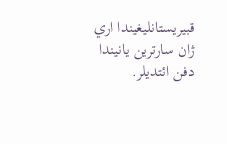قبيريستانليغيندا اري ژان سارترين يانيندا دفن ائتديلر.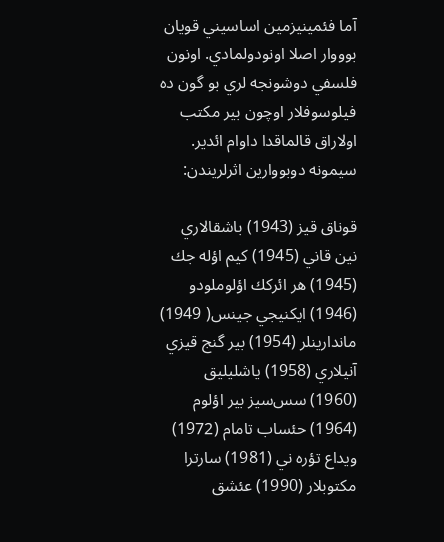آما فئمينيزمين اساسيني قويان بوووار اصلا اونودولمادي. اونون فلسفي دوشونجه لري بو گون ده فيلوسوفلار اوچون بير مكتب اولاراق قالماقدا داوام ائدير. سيمونه دوبووارين اثرلريندن:

قوناق قيز (1943) باشقالاري نين قاني (1945) كيم اؤله جك (1945) هر ائركك اؤلوملودو (1946) ايكنيجي جينس( 1949) ماندارينلر (1954) بير گنج قيزي آنيلاري (1958) ياشليليق (1960) سس‌سيز بير اؤلوم (1964) حئساب تامام (1972) ويداع تؤره ني (1981) سارترا مكتوبلار (1990) عئشق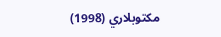مكتوبلاري (1998)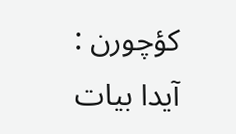كؤچورن : آيدا بيات